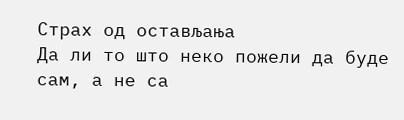Страх од остављања
Да ли то што неко пожели да буде сам, а не са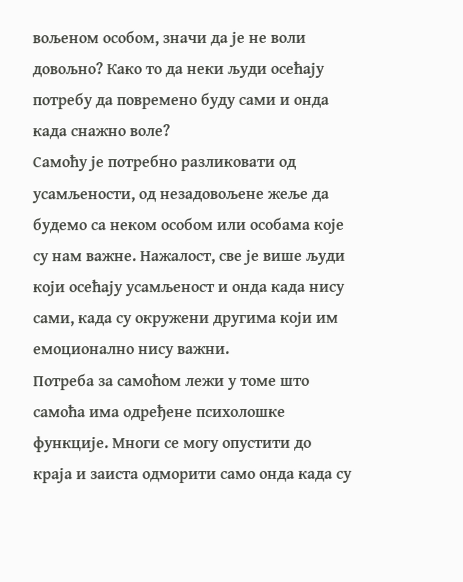вољеном особом, значи да је не воли довољно? Како то да неки људи осећају потребу да повремено буду сами и онда када снажно воле?
Самоћу је потребно разликовати од усамљености, од незадовољене жеље да будемо са неком особом или особама које су нам важне. Нажалост, све је више људи који осећају усамљеност и онда када нису сами, када су окружени другима који им емоционално нису важни.
Потреба за самоћом лежи у томе што самоћа има одређене психолошке функције. Многи се могу опустити до краја и заиста одморити само онда када су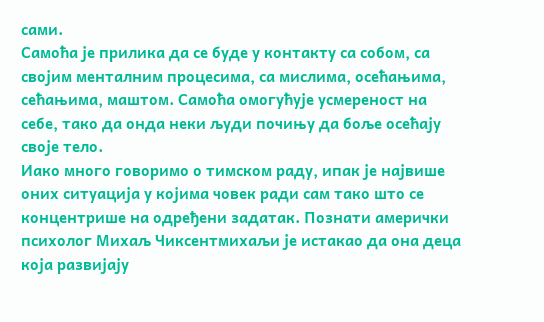сами.
Самоћа је прилика да се буде у контакту са собом, са својим менталним процесима, са мислима, осећањима, сећањима, маштом. Самоћа омогућује усмереност на себе, тако да онда неки људи почињу да боље осећају своје тело.
Иако много говоримо о тимском раду, ипак је највише оних ситуација у којима човек ради сам тако што се концентрише на одређени задатак. Познати амерички психолог Михаљ Чиксентмихаљи је истакао да она деца која развијају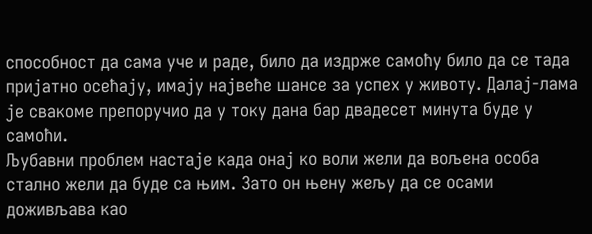способност да сама уче и раде, било да издрже самоћу било да се тада пријатно осећају, имају највеће шансе за успех у животу. Далај-лама је свакоме препоручио да у току дана бар двадесет минута буде у самоћи.
Љубавни проблем настаје када онај ко воли жели да вољена особа стално жели да буде са њим. Зато он њену жељу да се осами доживљава као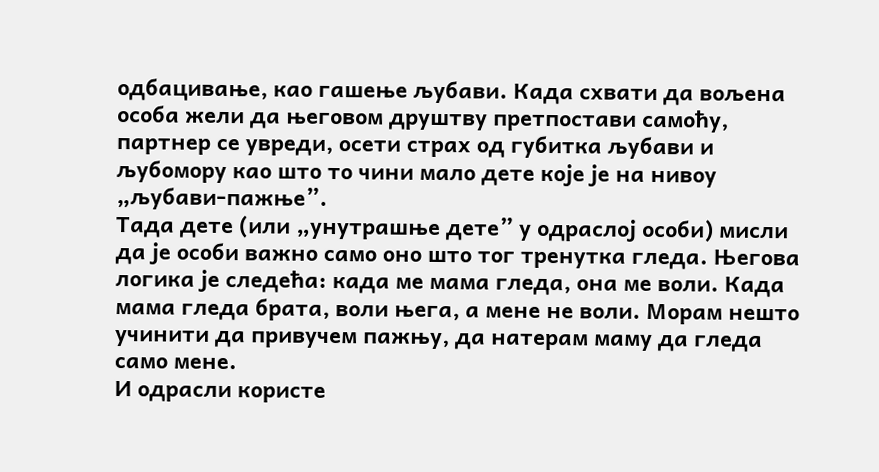одбацивање, као гашење љубави. Када схвати да вољена особа жели да његовом друштву претпостави самоћу, партнер се увреди, осети страх од губитка љубави и љубомору као што то чини мало дете које је на нивоу „љубави-пажње”.
Тада дете (или „унутрашње дете” у одраслој особи) мисли да је особи важно само оно што тог тренутка гледа. Његова логика је следећа: када ме мама гледа, она ме воли. Када мама гледа брата, воли њега, а мене не воли. Морам нешто учинити да привучем пажњу, да натерам маму да гледа само мене.
И одрасли користе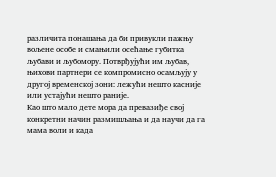различита понашања да би привукли пажњу вољене особе и смањили осећање губитка љубави и љубомору. Потврђујући им љубав, њихови партнери се компромисно осамљују у другој временској зони: лежући нешто касније или устајући нешто раније.
Као што мало дете мора да превазиђе свој конкретни начин размишљања и да научи да га мама воли и када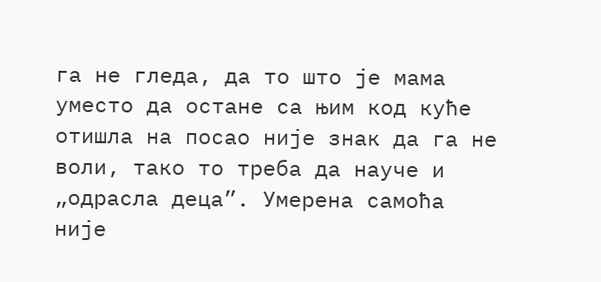га не гледа, да то што је мама уместо да остане са њим код куће отишла на посао није знак да га не воли, тако то треба да науче и „одрасла деца”. Умерена самоћа није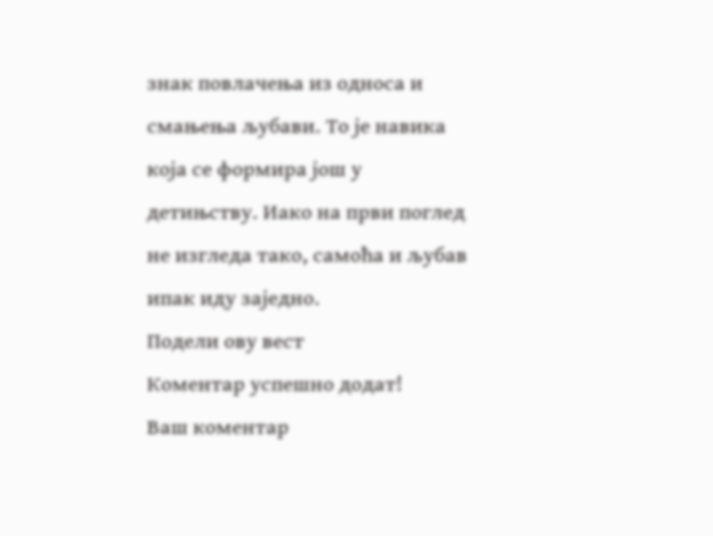знак повлачења из односа и смањења љубави. То је навика која се формира још у детињству. Иако на први поглед не изгледа тако, самоћа и љубав ипак иду заједно.
Подели ову вест
Комeнтар успeшно додат!
Ваш комeнтар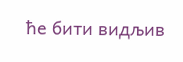ћe бити видљив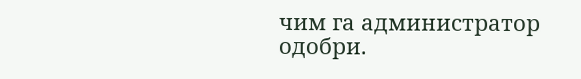чим га администратор одобри.